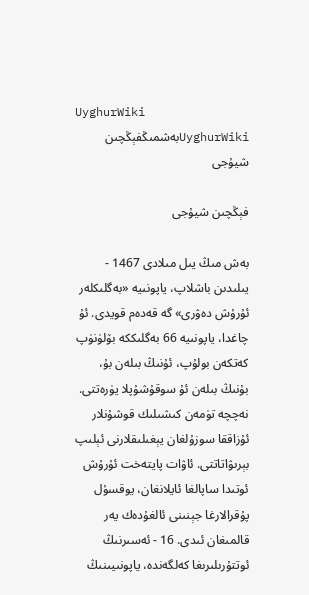UyghurWiki
UyghurWikiبەشمىڭفېڭچىن شيۇجى

فېڭچىن شيۇجى

بەش مىڭ يىل مىلادى 1467 - يىلىدىن باشلاپ، ياپونىيە «بەگلىكلەر ئۇرۇش دەۋرى» گە قەدەم قويدى. ئۇ چاغدا، ياپونىيە 66 بەگلىككە بۆلۈنۈپ كەتكەن بولۇپ، ئۇنىڭ بىلەن بۇ، بۇنىڭ بىلەن ئۇ سوقۇشۇپلا يۈرەتتى. نەچچە تۈمەن كىشىلىك قوشۇنلار ئۇزاققا سوزۇلغان يېغىلىقلارنى ئېلىپ بېرىۋاتاتتى. ئاۋات پايتەخت ئۇرۇش ئوتىدا ساپالغا ئايلانغان، يوقسۇل پۇقرالارغا جېنىنى ئالغۇدەك يەر قالمىغان ئىدى. 16 - ئەسىرنىڭ ئوتتۇرىلىرىغا كەلگەندە، ياپونىيىنىڭ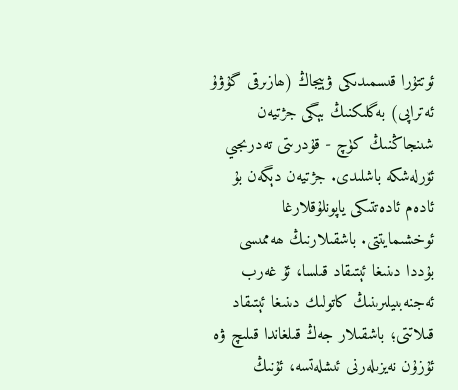ئوتتۇرا قىسمىدىكى ۋېيجاڭ (ھازىرقى گۇۋۇ ئەتراپى) بەگلىكنىڭ بېگى جژتيەن شىنجاڭنىڭ كۈچ - قۇدرىتى تەدرىجىي ئۆرلەشكە باشلىدى. جژتيەن دېگەن بۇ ئادەم ئادەتتىكى ياپونلۇقلارغا ئوخشىمايتتى. باشقىلارنىڭ ھەممىسى بۇددا دىنىغا ئېتىقاد قىلسا، ئۇ غەرب ئەجنەبىيلىرىنىڭ كاتولىك دىنىغا ئېتىقاد قىلاتتى؛ باشقىلار جەڭ قىلغاندا قىلىچ ۋە ئۇزۇن نەيزىلەرنى ئىشلەتسە، ئۇنىڭ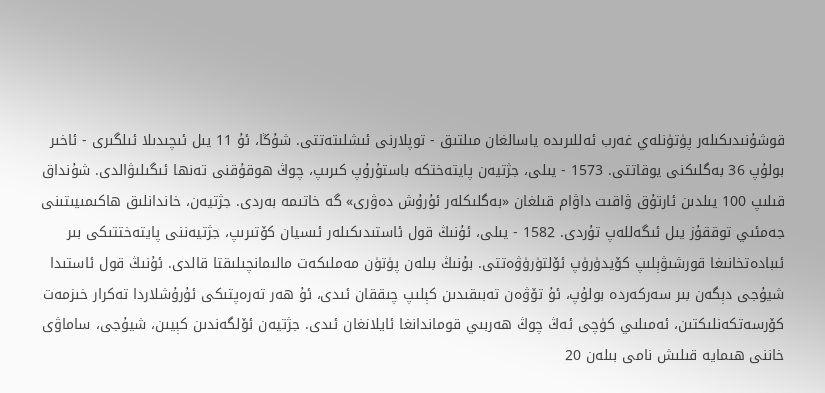قوشۇنىدىكىلەر پۈتۈنلەي غەرب ئەللىرىدە ياسالغان مىلتىق - توپلارنى ئىشلىتەتتى. شۇڭا، ئۇ 11 يىل ئىچىدىلا ئىلگىرى - ئاخىر بولۇپ 36 بەگلىكنى يوقاتتى. 1573 - يىلى، جژتيەن پايتەختكە باستۇرۇپ كىرىپ، چوڭ ھوقۇقنى تەنھا ئىگىلىۋالدى. شۇنداق قىلىپ 100 يىلدىن ئارتۇق ۋاقىت داۋام قىلغان «بەگلىكلەر ئۇرۇش دەۋرى» گە خاتىمە بەردى. جژتيەن، خاندانلىق ھاكىمىيىتىنى جەمئىي توققۇز يىل ئىگەللەپ تۇردى. 1582 - يىلى، ئۇنىڭ قول ئاستىدىكىلەر ئىسيان كۆتىرىپ، جژتيەننى پايتەختتىكى بىر ئىبادەتخانىغا قورشىۋېلىپ كۆيدۈرۈپ ئۆلتۈرۈۋەتتى. بۇنىڭ بىلەن پۈتۈن مەملىكەت مالىمانچىلىقتا قالدى. ئۇنىڭ قول ئاستىدا شيۇجى دېگەن بىر سەركەردە بولۇپ، ئۇ تۆۋەن تەبىقىدىن كېلىپ چىققان ئىدى، ئۇ ھەر تەرەپتىكى ئۇرۇشلاردا تەكرار خىزمەت كۆرسەتكەنلىكتىن، ئەمىلىي كۈچى ئەڭ چوڭ ھەربىي قوماندانغا ئايلانغان ئىدى. جژتيەن ئۆلگەندىن كېيىن، شيۇجى، ساماۋى خاننى ھىمايە قىلىش نامى بىلەن 20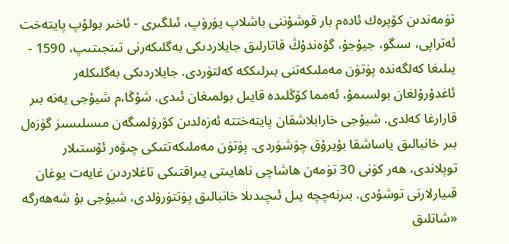تۈمەندىن كۆپرەك ئادەم بار قوشۇننى باشلاپ يۈرۈپ، ئىلگىرى - ئاخىر بولۇپ پايتەخت ئەتراپى، سىگو، جيۇجۇ، گۇەندۇڭ قاتارلىق جايلاردىكى بەگلىكەرنى تىنجىتىپ، 1590 - يىلىغا كەلگەندە پۈتۈن مەملىكەتنى بىرلىككە كەلتۈردى. جايلاردىكى بەگلىكلەر ئاغدۇرۇلغان بولسىمۇ، ئەمما كۆڭلىدە قايىل بولمىغان ئىدى. شۇڭا،م شيۇجى يەنە بىر قارارغا كەلدى. شيۇجى خارابلاشقان پايتەختتە ئەزەلدىن كۆرۈلمىگەن مىسلىسىز گۈزەل بىر خانبالىق ياساشقا بۇيرۇق چۈشۈردى. پۈتۈن مەملىكەتتىكى چىۋەر ئۇستىلار توپلاندى، ھەر كۈنى 30 تۈمەن ھاشاچى ناھايىتى يىراقتىكى تاغلاردىن غايەت يوغان قىيارلارنى توشۇدى. بىرنەچچە يىل ئىچىدىلا خانبالىق پۈتتۈرۈلدى، شيۇجى بۇ شەھەرگە «شاتلىق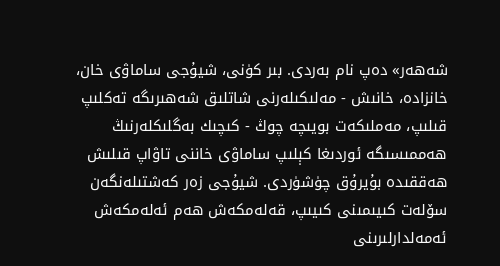شەھەر» دەپ نام بەردى. بىر كۈنى، شيۇجى ساماۋى خان، خانزادە، خانىش - مەلىكىلەرنى شاتلىق شەھىرىگە تەكلىپ قىلىپ، مەملىكەت بويىچە چوڭ - كىچىك بەگلىكلەرنىڭ ھەممىسىگە ئوردىغا كېلىپ ساماۋى خاننى تاۋاپ قىلىش ھەققىدە بۇيرۇق چۈشۈردى. شيۇجى زەر كەشتىلەنگەن سۆلەت كىيىمىنى كىيىپ، قەلەمكەش ھەم ئەلەمكەش ئەمەلدارلىرىنى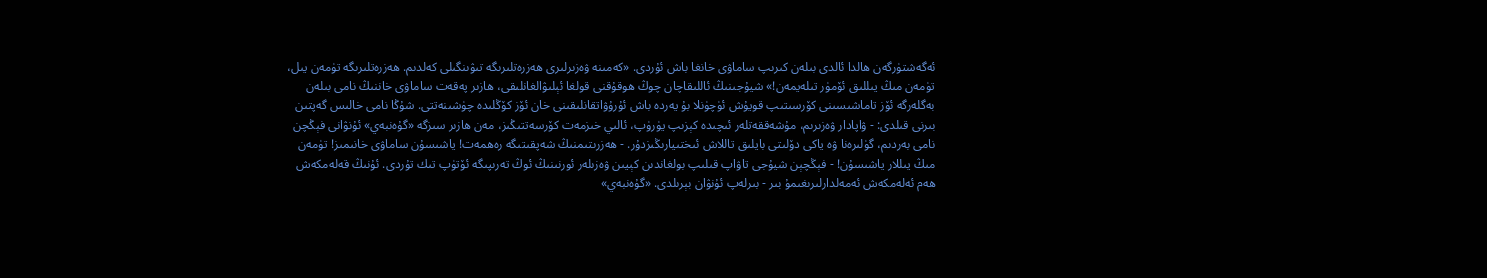ئەگەشتۈرگەن ھالدا ئالدى بىلەن كىرىپ ساماۋى خانغا باش ئۇردى. «كەمىنە ۋەزىرلىرى ھەزرەتلىرىگە تىۋىنگىلى كەلدىم. ھەزرەتلىرىگە تۈمەن يىل، تۈمەن مىڭ يىللىق ئۆمۈر تىلەيمەن!» شيۇجىنىڭ ئاللىقاچان چوڭ ھوقۇقنى قولغا ئېلىۋالغانلىقى، ھازىر پەقەت ساماۋى خاننىڭ نامى بىلەن بەگلەرگە ئۆز تاماشىسىنى كۆرسىتىپ قويۇش ئۈچۈنلا بۇ يەردە باش ئۇرۇۋاتقانلىقىنى خان ئۆز كۆڭلىدە چۈشىنەتتى. شۇڭا نامى خالىس گەپتىن بىرنى قىلدى: - ۋاپادار ۋەزىرىم، مۇشەققەتلەر ئىچىدە كېزىپ يۈرۈپ، ئالىي خىزمەت كۆرسەتتىڭىز، مەن ھازىر سىزگە «گۇەنبەي» ئۇنۋانى فېڭچن نامى بەردىم، گۈلىرەنا ۋە ياكى دۆلىتى بايلىق تاللاش ئىختىيارىڭىزدۇر. - ھەزرىتىمنىڭ شەپقىتىگە رەھمەت! ياشىسۇن ساماۋى خانىمىز! تۈمەن مىڭ يىللار ياشىسۇن! - فېڭچېن شيۇجى تاۋاپ قىلىپ بولغاندىن كېيىن ۋەزىلەر ئورنىنىڭ ئوڭ تەرىپىگە ئۆتۈپ تىك تۇردى. ئۇنىڭ قەلەمكەش ھەم ئەلەمكەش ئەمەلدارلىرىغىمۇ بىر - بىرلەپ ئۇنۋان بېرىلدى. «گۇەنبەي»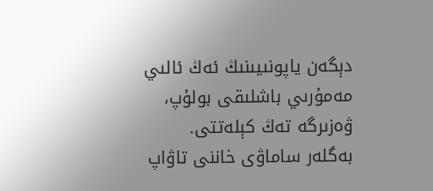دېگەن ياپونىيىنىڭ ئەڭ ئالىي مەمۇرىي باشلىقى بولۇپ، ۋەزىرگە تەڭ كېلەتتى. بەگلەر ساماۋى خاننى تاۋاپ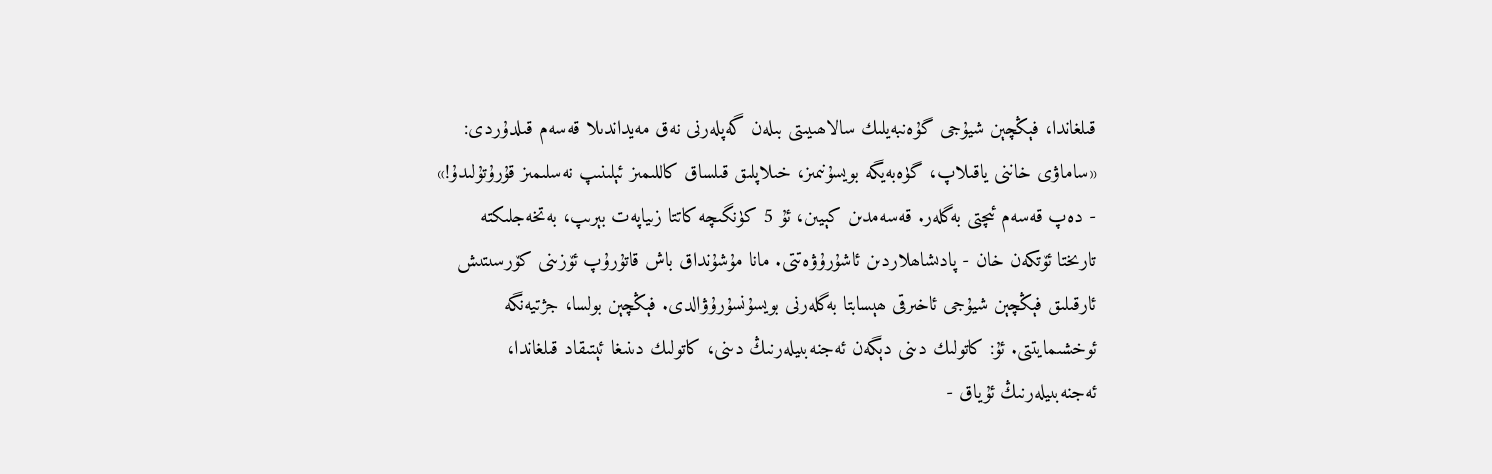قىلغاندا، فېڭچېن شيۇجى گۇەنبەيلىك سالاھىيىتى بىلەن گەپلەرنى نەق مەيداندىلا قەسەم قىلدۇردى: «ساماۋى خاننى ياقىلاپ، گۈەبەيگە بويسۇنىمىز، خىلاپلىق قىلساق كاللىمىز ئېلىنىپ نەسلىمىز قۇرۇتۇلىدۇ!» - دەپ قەسەم ئىچتى بەگلەر. قەسەمدىن كېيىن، ئۇ 5 كۈنگىچە كاتتا زىياپەت بېرىپ، بەتخەجلىكتە تارىختا ئۆتكەن خان - پادىشاھلاردىن ئاشۇرۇۋەتتى. مانا مۇشۇنداق باش قاتۇرۇپ ئۆزىنى كۆرسىتىش ئارقىلىق فېڭچېن شيۇجى ئاخىرقى ھېسابتا بەگلەرنى بويسۇنسۇرۇۋالدى. فېڭچېن بولسا، جژتيەنگە ئوخشىمايتتى. ئۇ: كاتولىك دىنى دېگەن ئەجنەبىيلەرنىڭ دىنى، كاتولىك دىنىغا ئېتىقاد قىلغاندا، ئەجنەبىيلەرنىڭ ئۇياق -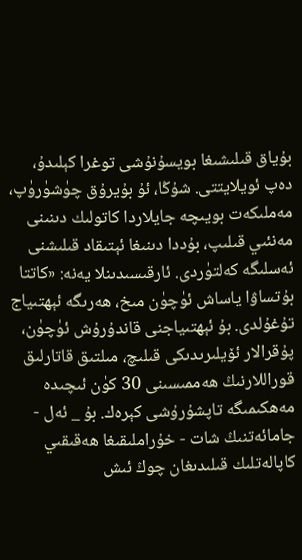بۇياق قىلىشىغا بويسۇنۇشى توغرا كېلىدۇ، دەپ ئويلايتتى. شۇڭا، ئۇ بۇيرۇق چۈشۈرۈپ، مەملىكەت بويىچە جايلاردا كاتولىك دىنىنى مەنئىي قىلىپ، بۇددا دىنىغا ئېتىقاد قىلىشنى ئەسلىگە كەلتۈردى. ئارقىسىدىنلا يەنە: «كاتتا بۇتساۋا ياساش ئۈچۈن مىخ، ھەرىگە ئېھتىياج تۇغۇلدى. بۇ ئېھتىياجنى قاندۇرۇش ئۈچۈن، پۇقرالار ئۆيلىرىدىكى قىلىچ، مىلتىق قاتارلىق قوراللارنىڭ ھەممىسىنى 30 كۈن ئىچىدە مەھكىمىگە تاپشۇرۇشى كېرەك. بۇ _ ئەل - جامائەتنىڭ شات - خۇراملىقىغا ھەقىقىي كاپالەتلىك قىلىدىغان چوڭ ئىش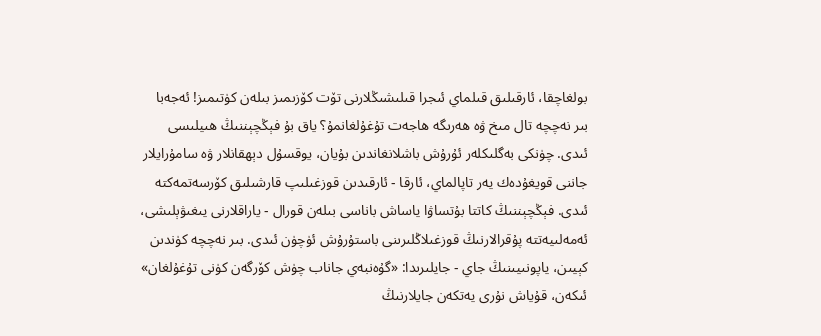بولغاچقا، ئارقىلىق قىلماي ئىجرا قىلىشىڭلارنى تۆت كۆزىمىز بىلەن كۈتىمىز! ئەجەبا بىر نەچچە تال مىخ ۋە ھەرىگە ھاجەت تۇغۇلغانمۇ؟ ياق بۇ فېڭچېننىڭ ھىيلىسى ئىدى. چۈنكى بەگلىكلەر ئۇرۇش باشلانغاندىن بۇيان، يوقسۇل دېھقانلار ۋە سامۇرايلار جاننى قويغۇدەك يەر تاپالماي، ئارقا - ئارقىدىن قوزغىلىپ قارشىلىق كۆرسەتمەكتە ئىدى. فېڭچېننىڭ كاتتا بۇتساۋا ياساش باناسى بىلەن قورال - ياراقلارنى يىغىۋېلىشى، ئەمەلىيەتتە پۇقرالارنىڭ قوزغىلاڭلىرىنى باستۇرۇش ئۈچۈن ئىدى. بىر نەچچە كۈندىن كېيىن، ياپونىيىنىڭ جاي - جايلىرىدا: «گۇەنبەي جاناب چۈش كۆرگەن كۈنى تۇغۇلغان» ئىكەن، قۇياش نۇرى يەتكەن جايلارنىڭ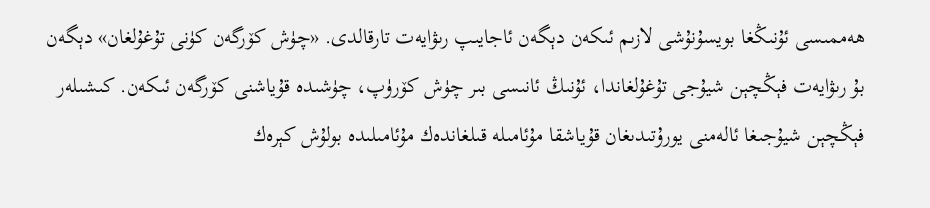ھەممىسى ئۇنىڭغا بويسۇنۇشى لازىم ئىكەن دېگەن ئاجايىپ رىۋايەت تارقالدى. «چۈش كۆرگەن كۈنى تۇغۇلغان» دېگەن بۇ رىۋايەت فېڭچېن شيۇجى تۇغۇلغاندا، ئۇنىڭ ئانىسى بىر چۈش كۆرۈپ، چۈشىدە قۇياشنى كۆرگەن ئىكەن. كىشىلەر فېڭچېن شيۇجىغا ئالەمنى يورۇتىدىغان قۇياشقا مۇئامىلە قىلغاندەك مۇئامىلىدە بولۇش كېرەك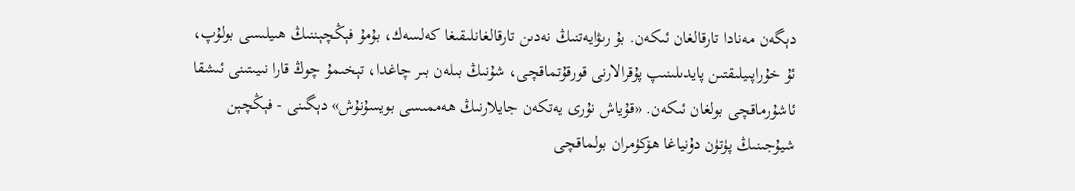دېگەن مەنادا تارقالغان ئىكەن. بۇ رىۋايەتنىڭ نەدىن تارقالغانلىقىغا كەلسەك، بۇمۇ فېڭچېننىڭ ھىيلىسى بولۇپ، ئۇ خۇراپىيلىقتىن پايدىلىنىپ پۇقرالارنى قورقۇتماقچى، شۇنىڭ بىلەن بىر چاغدا، تېخىمۇ چوڭ قارا نىيىتىنى ئىشقا ئاشۇرماقچى بولغان ئىكەن. «قۇياش نۇرى يەتكەن جايلارنىڭ ھەممىسى بويسۇنۇش» دېگىنى - فېڭچېن شيۇجىنىڭ پۈتۈن دۇنياغا ھۆكۈمران بولماقچى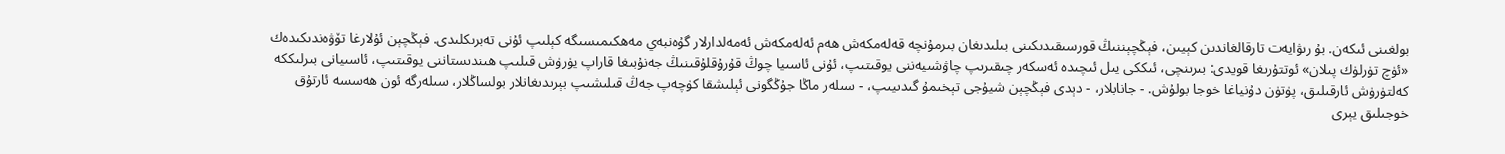بولغىنى ئىكەن. بۇ رىۋايەت تارقالغاندىن كېيىن، فېڭچېننىڭ قورسىقىدىكىنى بىلىدىغان بىرمۇنچە قەلەمكەش ھەم ئەلەمكەش ئەمەلدارلار گۇەنبەي مەھكىمىسىگە كېلىپ ئۇنى تەبرىكلىدى. فېڭچېن ئۇلارغا تۆۋەندىكىدەك «ئۈچ تۈرلۈك پىلان» ئوتتۇرىغا قويدى: بىرىنچى، ئىككى يىل ئىچىدە ئەسكەر چىقىرىپ چاۋشىيەننى يوقىتىپ، ئۇنى ئاسىيا چوڭ قۇرۇقلۇقىنىڭ جەنۇبىغا قاراپ يۈرۈش قىلىپ ھىندىستاننى يوقىتىپ، ئاسىيانى بىرلىككە كەلتۈرۈش ئارقىلىق، پۈتۈن دۇنياغا خوجا بولۇش. - جانابلار، - دېدى فېڭچېن شيۇجى تېخىمۇ گىدىيىپ، - سىلەر ماڭا جۇڭگونى ئېلىشقا كۈچەپ جەڭ قىلىشىپ بېرىدىغانلار بولساڭلار، سىلەرگە ئون ھەسسە ئارتۇق خوجىلىق يېرى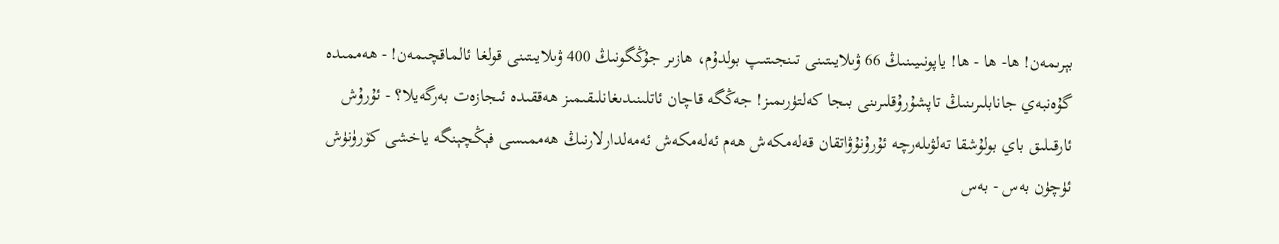بېرىمەن! ھا- ھا - ھا! ياپونىيىنىڭ 66 ۋىلايىتىنى تىنجىتىپ بولدۇم، ھازىر جۇڭگونىڭ 400 ۋىلايىتىنى قولغا ئالماقچىمەن! - ھەممىدە گۇەنبەي جانابلىرىنىڭ تاپشۇرۇقلىرىنى بىجا كەلتۈرىمىز! جەڭگە قاچان ئاتلىنىدىغانلىقىمىز ھەققىدە ئىجازەت بەرگەيلا؟ - ئۇرۇش ئارقىلىق باي بولۇشقا تەلۋىلەرچە ئۇرۇنۇۋاتقان قەلەمكەش ھەم ئەلەمكەش ئەمەلدارلارنىڭ ھەممىسى فېڭچېنگە ياخشى كۆرۈنۈش ئۈچۈن بەس - بەس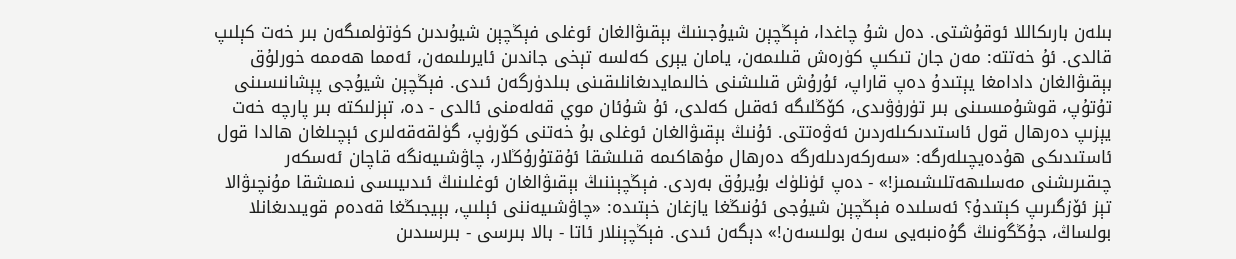بىلەن بارىكاللا ئوقۇشتى. دەل شۇ چاغدا، فېڭچېن شيۇجىنىڭ بېقىۋالغان ئوغلى فېڭچېن شيۇىدىن كۈتۈلمىگەن بىر خەت كېلىپ قالدى. ئۇ خەتتە: مەن جان تىكىپ كۈرەش قىلىمەن، يامان يېرى كەلسە تېخى جاندىن ئايرىلىمەن، ئەمما ھەممە خورلۇق بېقىۋالغان دادامغا يېتىدۇ دەپ قاراپ، ئۇرۇش قىلىشنى خالىمايدىغانلىقىنى بىلدۈرگەن ئىدى. فېڭچېن شيۇجى پېشانىسىنى تۇتۇپ، قوشۇمىسىنى بىر تۈرۈۋىدى، كۆڭلىگە ئەقىل كەلدى، ئۇ شۇئان موي قەلەمنى ئالدى - دە، تېزلىكتە بىر پارچە خەت يېزىپ دەرھال قول ئاستىدىكىلەردىن ئەۋەتتى. ئۇنىڭ بېقىۋالغان ئوغلى بۇ خەتنى كۆرۈپ، گۈلقەقەلىرى ئېچىلغان ھالدا قول ئاستىدىكى ھۇدەيچىلەرگە: «سەركەردىلەرگە دەرھال مۇھاكىمە قىلىشقا ئۇقتۇرۇڭلار، چاۋشىيەنگە قاچان ئەسكەر چىقىرىشنى مەسلىھەتلىشىمىز!» - دەپ ئۈنلۈك بۇيرۇق بەردى. فېڭچېننىڭ بېقىۋالغان ئوغلىنىڭ ئىدىيىسى نىمىشقا مۇنچىۋالا تېز ئۆزگىرىپ كېتىدۇ؟ ئەسلىدە فېڭچېن شيۇجى ئۇنىڭغا يازغان خېتىدە: «چاۋشىيەننى ئېلىپ، بېيجىڭغا قەدەم قويىدىغانلا بولساڭ، جۇڭگونىڭ گۇەنبەيى سەن بولىسەن!» دېگەن ئىدى. فېڭچېنلار ئاتا - بالا بىرسى - بىرسىدىن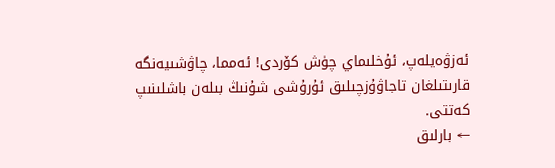ئەزۋەيلەپ، ئۇخلىماي چۈش كۆردى! ئەمما، چاۋشىيەنگە قارىتىلغان تاجاۋۇزچىلىق ئۇرۇشى شۇنىڭ بىلەن باشلىنىپ كەتتى.
← بارلىق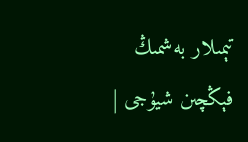تېمىلار بەشمىڭ
فېڭچىن شيۇجى |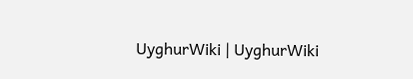UyghurWiki | UyghurWiki